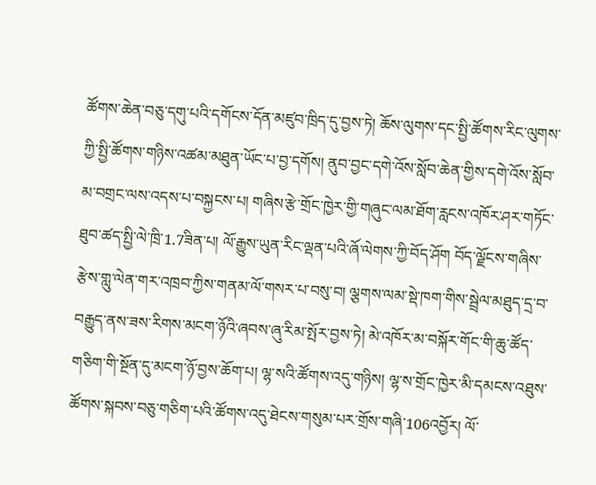ཚོགས་ཆེན་བཅུ་དགུ་པའི་དགོངས་དོན་མཛུབ་ཁྲིད་དུ་བྱས་ཏེ། ཆོས་ལུགས་དང་སྤྱི་ཚོགས་རིང་ལུགས་ཀྱི་སྤྱི་ཚོགས་གཉིས་འཚམ་མཐུན་ཡོང་པ་བྱ་དགོས། ནུབ་བྱང་དགེ་འོས་སློབ་ཆེན་གྱིས་དགེ་འོས་སློབ་མ་བགྲང་ལས་འདས་པ་བསྐྱངས་པ། གཞིས་རྩེ་གྲོང་ཁྱེར་གྱི་གཞུང་ལམ་ཐོག་རླངས་འཁོར་ཤར་གཏོང་ཐུབ་ཚད་སྤྱི་ལེ་ཁྲི་1.7ཟིན་པ། ལོ་རྒྱུས་ཡུན་རིང་ལྡན་པའི་ཞོ་ལེགས་ཀྱི་བོད་ཤོག བོད་ལྗོངས་གཞིས་རྩེས་གླུ་ལེན་གར་འཁྲབ་ཀྱིས་གནམ་ལོ་གསར་པ་བསུ་བ། ལྕགས་ལམ་སྡེ་ཁག་གིས་སྦྲེལ་མཐུད་དྲ་བ་བརྒྱུད་ནས་ཟས་རིགས་མངག་ཉོའི་ཞབས་ཞུ་རིམ་སྤོར་བྱས་ཏེ། མེ་འཁོར་མ་བསྐོར་གོང་གི་ཆུ་ཚོད་གཅིག་གི་སྔོན་དུ་མངག་ཉོ་བྱས་ཆོག་པ། ལྷ་སའི་ཚོགས་འདུ་གཉིས། ལྷ་ས་གྲོང་ཁྱེར་མི་དམངས་འཐུས་ཚོགས་སྐབས་བཅུ་གཅིག་པའི་ཚོགས་འདུ་ཐེངས་གསུམ་པར་གྲོས་གཞི་106འབྱོར། ལོ་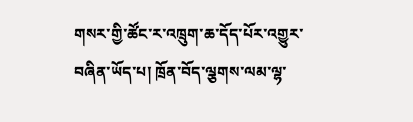གསར་གྱི་ཚོང་ར་འཁྲུག་ཆ་དོད་པོར་འགྱུར་བཞིན་ཡོད་པ། ཁྲོན་བོད་ལྕགས་ལམ་ལྷ་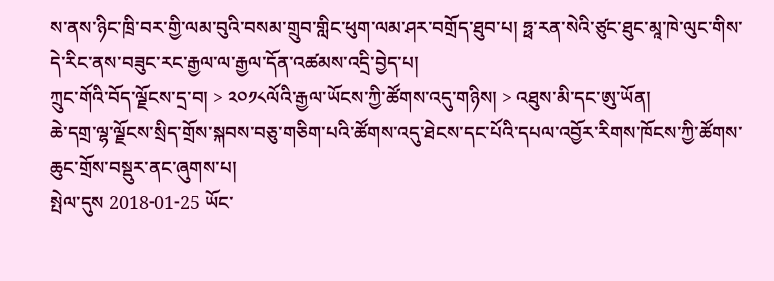ས་ནས་ཉིང་ཁྲི་བར་གྱི་ལམ་བུའི་བསམ་གྲུབ་གླིང་ཕུག་ལམ་ཤར་བགྲོད་ཐུབ་པ། ཧྥ་རན་སེའི་ཙུང་ཐུང་མཱ་ཁེ་ལུང་གིས་དེ་རིང་ནས་བཟུང་རང་རྒྱལ་ལ་རྒྱལ་དོན་འཚམས་འདྲི་བྱེད་པ།
ཀྲུང་གོའི་བོད་ལྗོངས་དྲ་བ། > ༢༠༡༨ལོའི་རྒྱལ་ཡོངས་ཀྱི་ཚོགས་འདུ་གཉིས། > འཐུས་མི་དང་ཨུ་ཡོན།
ཆེ་དགྲ་ལྷ་ལྗོངས་སྲིད་གྲོས་སྐབས་བཅུ་གཅིག་པའི་ཚོགས་འདུ་ཐེངས་དང་པོའི་དཔལ་འབྱོར་རིགས་ཁོངས་ཀྱི་ཚོགས་ཆུང་གྲོས་བསྡུར་ནང་ཞུགས་པ།
སྤེལ་དུས 2018-01-25 ཡོང་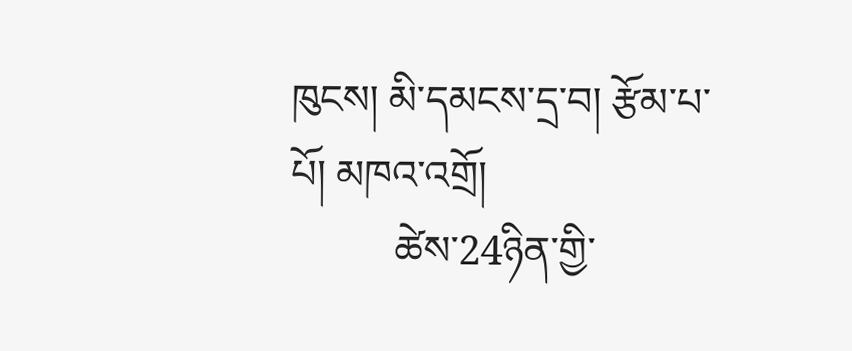ཁུངས། མི་དམངས་དྲ་བ། རྩོམ་པ་པོ། མཁའ་འགྲོ།
          ཚེས་24ཉིན་གྱི་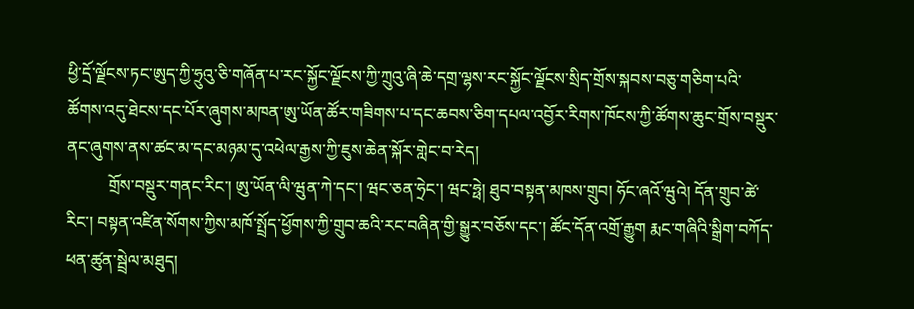ཕྱི་དྲོ་ལྗོངས་ཏང་ཨུད་ཀྱི་ཧྲུའུ་ཅི་གཞོན་པ་རང་སྐྱོང་ལྗོངས་ཀྱི་ཀྲུའུ་ཞི་ཆེ་དགྲ་ལྷས་རང་སྐྱོང་ལྗོངས་སྲིད་གྲོས་སྐབས་བཅུ་གཅིག་པའི་ཚོགས་འདུ་ཐེངས་དང་པོར་ཞུགས་མཁན་ཨུ་ཡོན་ཚོར་གཟིགས་པ་དང་ཆབས་ཅིག་དཔལ་འབྱོར་རིགས་ཁོངས་ཀྱི་ཚོགས་ཆུང་གྲོས་བསྡུར་ནང་ཞུགས་ནས་ཚང་མ་དང་མཉམ་དུ་འཕེལ་རྒྱས་ཀྱི་ཇུས་ཆེན་སྐོར་གླེང་བ་རེད།
          གྲོས་བསྡུར་གནང་རིང་། ཨུ་ཡོན་ལི་ཝུན་ཀེ་དང་། ཝང་ཅན་ཧྲེང་། ཝང་ཧྥེ། ཐུབ་བསྟན་མཁས་གྲུབ། ཧོང་ཞའོ་ཝུའེ། དོན་གྲུབ་ཚེ་རིང་། བསྟན་འཛིན་སོགས་ཀྱིས་མཁོ་སྤྲོད་ཕྱོགས་ཀྱི་གྲུབ་ཆའི་རང་བཞིན་གྱི་སྒྱུར་བཅོས་དང་། ཚོང་དོན་འགྲོ་རྒྱུག རྨང་གཞིའི་སྒྲིག་བཀོད་ཕན་ཚུན་སྦྲེལ་མཐུད།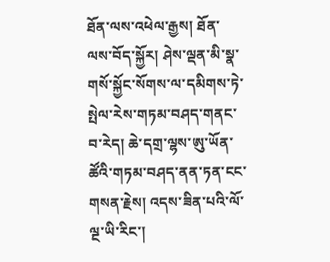ཐོན་ལས་འཕེལ་རྒྱས། ཐོན་ལས་བོད་སྐྱོར། ཤེས་ལྡན་མི་སྣ་གསོ་སྐྱོང་སོགས་ལ་དམིགས་ཏེ་སྤེལ་རེས་གཏམ་བཤད་གནང་བ་རེད། ཆེ་དགྲ་ལྷས་ཨུ་ཡོན་ཚོའི་གཏམ་བཤད་ནན་ཏན་ངང་གསན་རྗེས། འདས་ཟིན་པའི་ལོ་ལྔ་ཡི་རིང་།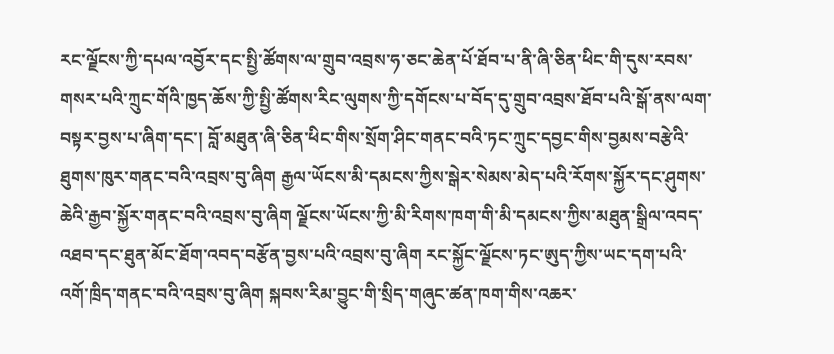རང་ལྗོངས་ཀྱི་དཔལ་འབྱོར་དང་སྤྱི་ཚོགས་ལ་གྲུབ་འབྲས་ཧ་ཅང་ཆེན་པོ་ཐོབ་པ་ནི་ཞི་ཅིན་ཕིང་གི་དུས་རབས་གསར་པའི་ཀྲུང་གོའི་ཁྱད་ཆོས་ཀྱི་སྤྱི་ཚོགས་རིང་ལུགས་ཀྱི་དགོངས་པ་བོད་དུ་གྲུབ་འབྲས་ཐོབ་པའི་སྒོ་ནས་ལག་བསྟར་བྱས་པ་ཞིག་དང་། བློ་མཐུན་ཞི་ཅིན་ཕིང་གིས་སྲོག་ཤིང་གནང་བའི་ཏང་ཀྲུང་དབྱང་གིས་བྱམས་བརྩེའི་ཐུགས་ཁུར་གནང་བའི་འབྲས་བུ་ཞིག རྒྱལ་ཡོངས་མི་དམངས་ཀྱིས་སྒེར་སེམས་མེད་པའི་རོགས་སྐྱོར་དང་ཤུགས་ཆེའི་རྒྱབ་སྐྱོར་གནང་བའི་འབྲས་བུ་ཞིག ལྗོངས་ཡོངས་ཀྱི་མི་རིགས་ཁག་གི་མི་དམངས་ཀྱིས་མཐུན་སྒྲིལ་འབད་འཐབ་དང་ཐུན་མོང་ཐོག་འབད་བརྩོན་བྱས་པའི་འབྲས་བུ་ཞིག རང་སྐྱོང་ལྗོངས་ཏང་ཨུད་ཀྱིས་ཡང་དག་པའི་འགོ་ཁྲིད་གནང་བའི་འབྲས་བུ་ཞིག སྐབས་རིམ་བྱུང་གི་སྲིད་གཞུང་ཚན་ཁག་གིས་འཆར་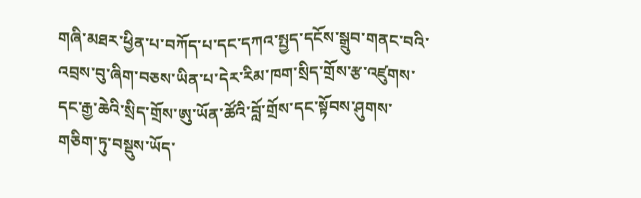གཞི་མཐར་ཕྱིན་པ་བཀོད་པ་དང་དཀའ་སྤྱད་དངོས་སྒྲུབ་གནང་བའི་འབྲས་བུ་ཞིག་བཅས་ཡིན་པ་དེར་རིམ་ཁག་སྲིད་གྲོས་རྩ་འཛུགས་དང་རྒྱ་ཆེའི་སྲིད་གྲོས་ཨུ་ཡོན་ཚོའི་བློ་གྲོས་དང་སྟོབས་ཤུགས་གཅིག་ཏུ་བསྡུས་ཡོད་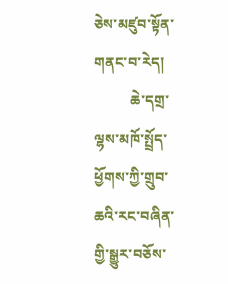ཅེས་མཛུབ་སྟོན་གནང་བ་རེད།
          ཆེ་དགྲ་ལྷས་མཁོ་སྤྲོད་ཕྱོགས་ཀྱི་གྲུབ་ཆའི་རང་བཞིན་གྱི་སྒྱུར་བཅོས་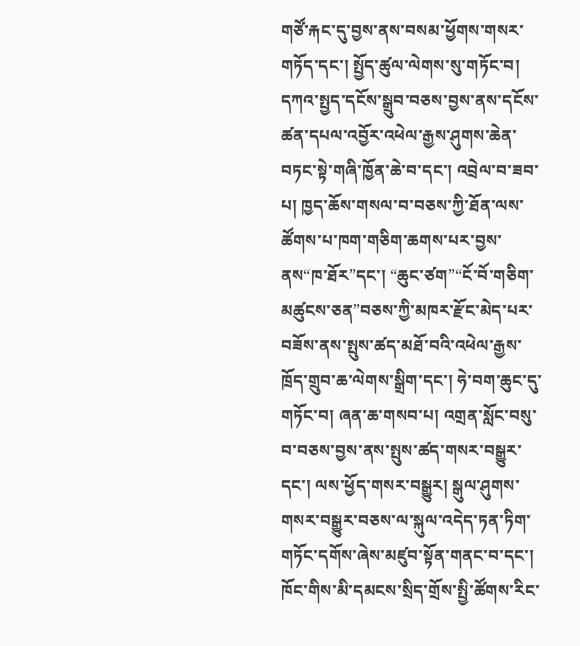གཙོ་རྐང་དུ་བྱས་ནས་བསམ་ཕྱོགས་གསར་གཏོད་དང་། སྤྱོད་ཚུལ་ལེགས་སུ་གཏོང་བ། དཀའ་སྤྱད་དངོས་སྒྲུབ་བཅས་བྱས་ནས་དངོས་ཚན་དཔལ་འབྱོར་འཕེལ་རྒྱས་ཤུགས་ཆེན་བཏང་སྟེ་གཞི་ཁྱོན་ཆེ་བ་དང་། འབྲེལ་བ་ཟབ་པ། ཁྱད་ཆོས་གསལ་བ་བཅས་ཀྱི་ཐོན་ལས་ཚོགས་པ་ཁག་གཅིག་ཆགས་པར་བྱས་ནས“ཁ་ཐོར”དང་། “ཆུང་ཙག”“ངོ་བོ་གཅིག་མཚུངས་ཅན”བཅས་ཀྱི་མཁར་རྫོང་མེད་པར་བཟོས་ནས་སྤུས་ཚད་མཐོ་བའི་འཕེལ་རྒྱས་ཁྲོད་གྲུབ་ཆ་ལེགས་སྒྲིག་དང་། ཧེ་བག་ཆུང་དུ་གཏོང་བ། ཞན་ཆ་གསབ་པ། འགྲན་སློང་བསུ་བ་བཅས་བྱས་ནས་སྤུས་ཚད་གསར་བསྒྱུར་དང་། ལས་ཕྱོད་གསར་བསྒྱུར། སྒུལ་ཤུགས་གསར་བསྒྱུར་བཅས་ལ་སྐུལ་འདེད་ཏན་ཏིག་གཏོང་དགོས་ཞེས་མཛུབ་སྟོན་གནང་བ་དང་། ཁོང་གིས་མི་དམངས་སྲིད་གྲོས་སྤྱི་ཚོགས་རིང་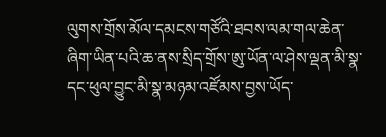ལུགས་གྲོས་མོལ་དམངས་གཙོའི་ཐབས་ལམ་གལ་ཆེན་ཞིག་ཡིན་པའི་ཆ་ནས་སྲིད་གྲོས་ཨུ་ཡོན་ལ་ཤེས་ལྡན་མི་སྣ་དང་ཕུལ་བྱུང་མི་སྣ་མཉམ་འཛོམས་བྱས་ཡོད་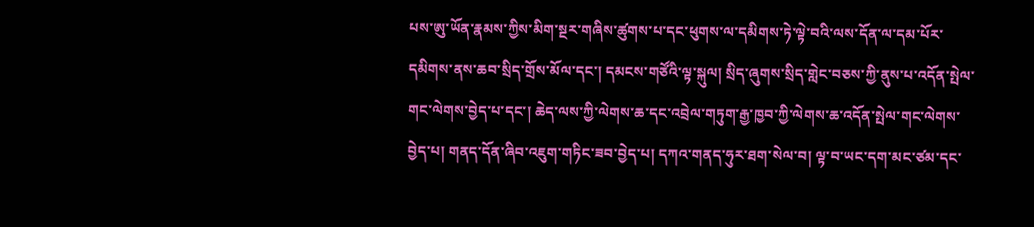པས་ཨུ་ཡོན་རྣམས་ཀྱིས་མིག་སྔར་གཞིས་ཚུགས་པ་དང་ཕུགས་ལ་དམིགས་ཏེ་ལྟེ་བའི་ལས་དོན་ལ་དམ་པོར་དམིགས་ནས་ཆབ་སྲིད་གྲོས་མོལ་དང་། དམངས་གཙོའི་ལྟ་སྐུལ། སྲིད་ཞུགས་སྲིད་གླེང་བཅས་ཀྱི་ནུས་པ་འདོན་སྤེལ་གང་ལེགས་བྱེད་པ་དང་། ཆེད་ལས་ཀྱི་ལེགས་ཆ་དང་འབྲེལ་གཏུག་རྒྱ་ཁྱབ་ཀྱི་ལེགས་ཆ་འདོན་སྤེལ་གང་ལེགས་བྱེད་པ། གནད་དོན་ཞིབ་འཇུག་གཏིང་ཟབ་བྱེད་པ། དཀའ་གནད་ཧུར་ཐག་སེལ་བ། ལྟ་བ་ཡང་དག་མང་ཙམ་དང་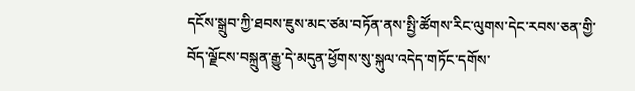དངོས་སྒྲུབ་ཀྱི་ཐབས་ཇུས་མང་ཙམ་བཏོན་ནས་སྤྱི་ཚོགས་རིང་ལུགས་དེང་རབས་ཅན་གྱི་བོད་ལྗོངས་བསྐྲུན་རྒྱུ་དེ་མདུན་ཕྱོགས་སུ་སྐུལ་འདེད་གཏོང་དགོས་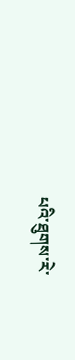པའི་ཐུགས་རེ་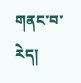གནང་བ་རེད།